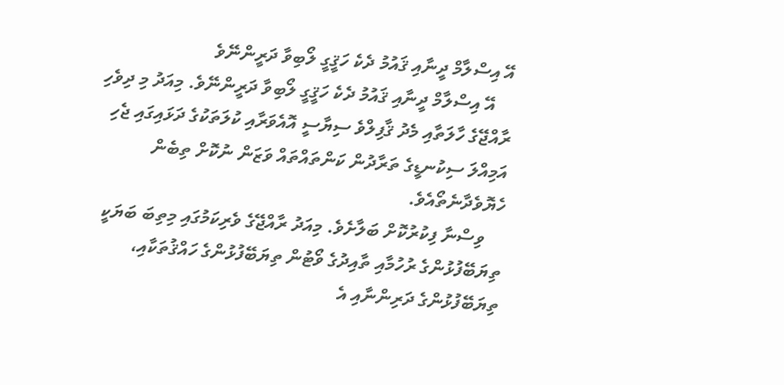އޭ އިސްލާމް ދީނާއި ޤައުމު ދެކެ ހަޤީގީ ލޯބިވާ ދަރީންނޭވެ
    އޭ އިސްލާމް ދީނާއި ޤައުމު ދެކެ ހަޤީގީ ލޯބިވާ ދަރީންނޭވެ. މިއަދު މި ދިވެހި ރާއްޖޭގެ ހާލަތާއި މެދު ޤާފިލްވެ ސިޔާސީ އޮއެވަރާއި ކުލަތަކުގެ ދަޅައިގައި ޖެހި އަމިއްލަ ސިކުނޑީގެ ތަރާދުން ކަންތައްތައް ވަޒަން ނުކޮށް ތިބެން ހެޔޮވެދާނެތޯއެވެ.
    ވިސްނާ ފިކުރުކޮށް ބަލާށެވެ. މިއަދު ރާއްޖޭގެ ވެރިކަމުގައި މިތިބަ ބަޔަކީ ތިޔަބޭފުޅުންގެ ރުހުމާއި ތާއިދުގެ ވޯޓުން ތިޔަބޭފުޅުންގެ ހައްޤުތަކާއި، ތިޔަބޭފުޅުންގެ ދަރިންނާއި އެ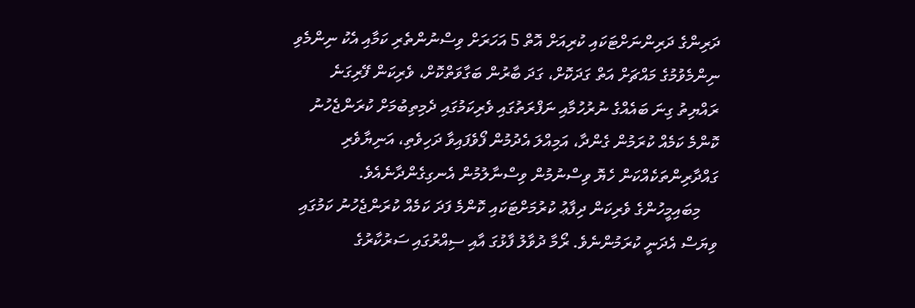ދަރިންގެ ދަރިންނަށްޓަކައި ކުރިއަށް އޮތް 5 އަހަރަށް ވިސްނުންތެރި ކަމާއި އެކު ނިންމެވި ނިންމެވުމުގެ މައްޗަށް އަތް ގަދަކޮށް، ގަދަ ބާރުން ބަގާވަތްކޮށް، ވެރިކަން ފޭރިގަނެ ރައްޔިތު ގިނަ ބައެއްގެ ނުރުހުމާއި ނަފްރަތުގައި ވެރިކަމުގައި ދެމިތިބުމަށް ކުރަންޖެހުނު ކޮންމެ ކަމެއް ކުރަމުން ގެންދާ، އަމިއްލަ އެދުމުން ފޯވެފައިވާ ދަހިވެތި، އަނިޔާވެރި ގައްދާރިންތަކެއްކަން ހެޔޮ ވިސްނުމުން ވިސްނާލުމުން އެނގިގެންދާނެއެވެ.
    މިބައިމީހުންގެ ވެރިކަން ދިފާޢު ކުރުމަށްޓަކައި ކޮންމެ ފަދަ ކަމެއް ކުރަންޖެހުނު ކަމުގައި ވިޔަސް އެދަނީ ކުރަމުންނެވެ. ރޯމާ ދުވާލު ފާޅުގަ އާއި ސިއްރުގައި ސަރުކާރުގެ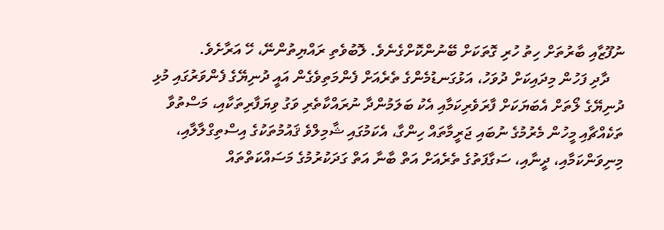ނުފޫޒާއި ބާރުތަށް ހިތު ހުރި ގޮތަކަށް ބޭނުންކޮށްގެނެވެ. ލޮބުވެތި ރައްޔިތުންނޭ، ހޭ އަރާށެވެ.
    ދާދި ފަހުން މިދައިކަށް ދުވަހު، އަޅުގަނޑުމެންގެ ތެރެއަށް ފެންމަތިވެގެން އައީ ދުނިޔޭގެ ފެންވަރުގައި މުޅި ދުނިޔޭގެ ލޯތަށް އެބަޔަކަށް ފާރަވެރިކަމާއި އެކު ބަލަމުންދާ ނުރައްކާތެރި ވަގު ވިޔަފާރިތަކާއި، މަސްތުވާ ތަކެއްޗާއި މީހުން މެރުމުގެ ނުބައި ޖަރީމާތައް ހިންގާ، އެކަމުގައި ޝާމިލްވެ ޤައުމުތަކުގެ އިސްތިގްލާލާއި، މިނިވަންކަމާއި، ދީނާއި، ސަގާފަތުގެ ތެރެއަށް އަތް ބާނާ އަތް ގަދަކުރުމުގެ މަސައްކަތްތައް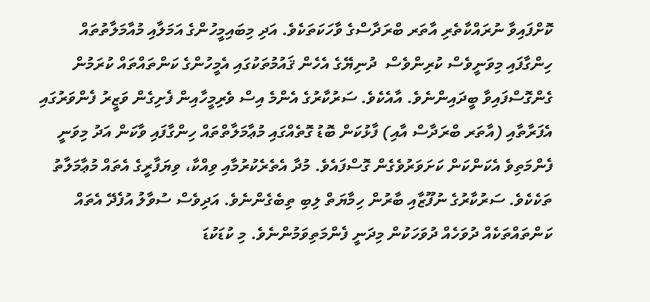ކޮށްފައިވާ ނުރައްކާތެރި އާތަރ ބްރަދާސްގެ ވާހަކަތަކެވެ. އަދި މިބައިމީހުންގެ އަމަލާއި މުއާމަލާތުތައް ހިންގާފައި މިވަނީވެސް ކުރިންވެސް  ދުނިޔޭގެ އެހެން ޤައުމުތަކުގައި އެމީހުންގެ ކަންތައްތައް ކުރަމުން ގެންގޮސްފައިވާ ބީދައިންނެވެ. އާއެކެވެ. ސަރުކާރުގެ އެންމެ އިސް ވެރިމީހާއިން ފެށިގެން ވަޒީރު ފެންވަރުގައި އެފަރާތާއި (އާތަރ ބްރަދާސް އާއި) ފާޅުކަން ބޮޑު ގޮތެއްގައި މުޢާމަލާތްތައް ހިންގާފައި ވާކަން އަދު މިވަނީ ފެންމަތިވެ އެކަންކަން ކަށަވަރުވެގެން ގޮސްފައެވެ. މުދާ އެތެރެކުރުމާއި ވިއްކާ، ވިޔަފާރީގެ އެތައް މުޢާމަލާތު ތަކެކެވެ. ސަރުކާރުގެ ނުފޫޒާއި ބާރުން ހިމާޔަތް ލިބި ތިބެގެންނެވެ. އަދިވެސް ސުވާލު އުފެދޭ އެތައް ކަންތައްތަކެއް ދުވަހެއް ދުވަހަކުން މިދަނީ ފެންމަތިވަމުންނެވެ. މި ކުޑަކުޑަ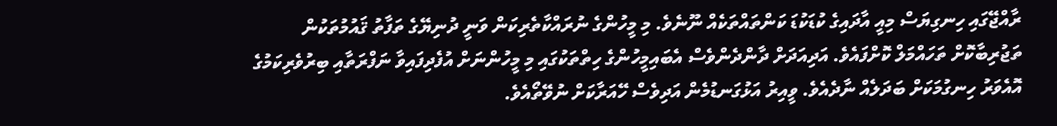ރާއްޖޭގައި ހިނގިޔަސް މިއީ އާދައިގެ ކުޑަކުޑަ ކަންތައްތަކެއް ނޫނެވެ. މި މީހުންގެ ނުރައްކާތެރިކަން ވަނީ ދުނިޔޭގެ ތަފާތު ޤައުމުތަކުން ތަޖުރިބާކޮށް ތަހައްމަލް ކޮށްފައެވެ. އަދިއަދަށް ދާންދެންވެސް އެބައިމީހުންގެ ހިތްތަކުގައި މި މީހުންނަށް އުފެދިފައިވާ ނަފްރަތާއި ބިރުވެރިކަމުގެ އޮއެވަރު ހިނގުމަކަށް ބަދަލެއް ނާދެއެވެ. ވީއިރު އަޅުގަނޑުމެން އަދިވެސް ހޭއަރާކަށް ނުވޭތޯއެވެ.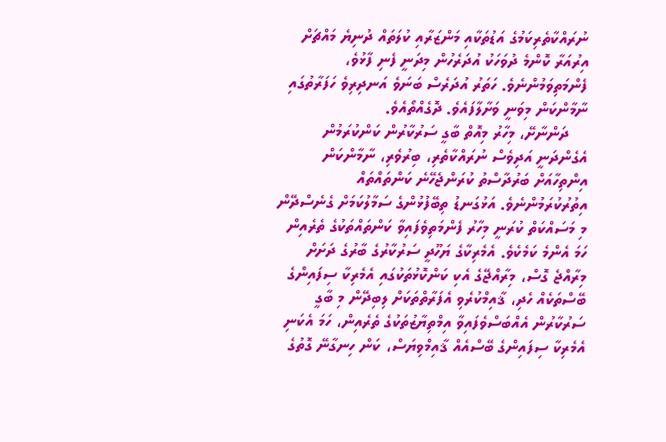ނުރައްކާތެރިކަމުގެ އަޑުތަކާއި މަންޒަރާއި ކުލަތައް ދުނިޔެ މައްޗަށް އިރުއަރާ ކޮންމެ ދުވަހަކު އުދަރެހުން މިދަނީ ފެނި ފާޅުވެ، ފެންމަތިވަމުންނެވެ. ހަތަރު އުދަރެސް ބަނަވެ އަނދިރިވެ ހަފަރާތުގައި ނާމާންކަން މިވަނީ ވަށާލާފައެވެ. ދޮގެއްތޯއެވެ.
    ދަންނާށޭ، މިހާރު މިއޮތް ބާގީ ސަރުކާރުން ކަންކުރަމުން އެގެންދަނީ އަދިވެސް ނުރައްކާތެރި، ބިރުވެރި، ނާމާންކަން އިންތިހާއަށް ބަރުދާސްތު ކުރަންޖެހޭނެ ކަންތައްތައް އިތުރުކުރަމުންނެވެ. އަޅުގަނޑު ތިބޭފުޅުންގެ ސަމާލުކަމަށް ގެނެސްދޭން މި މަސައްކަތް ކުރަނީ މިހާރު ފެންމަތިވެފައިވާ ކަންތައްތަކުގެ ތެރެއިން ހަމަ އެންމެ ކަމެކެވެ. އެމެރިކާގެ ޔަހޫދީ ސަރުކާރުގެ ބާރުގެ ދަށަށް މިރާއްޖެ ގޮސް، މިރާއްޖޭގެ އެކި ކަންކޮޅުތަކުގައި އެމެރިކާ ސިފައިންގެ ބޭސްތަކެއް ހެދި، ޤާއިމްކުރެވި އެފަރާތްތަކަށް ލިބިދޭން މި ބާގީ ސަރުކާރުން އެއްބަސްވެފައިވާ އިމްތިޔާޒުތަކުގެ ތެރެއިން، ހަމަ އެކަނި އެމެރިކާ ސިފައިންގެ ބޭސްއެއް ޤާއިމްވިޔަސް، ކަން ހިނގާނޭ ގޮތުގެ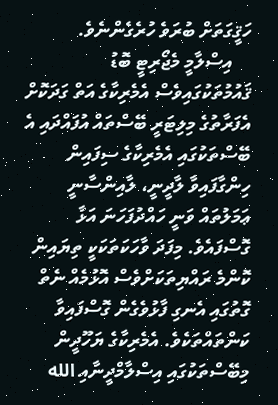ހަޤީގަތަށް ބުރަވެ ހުރެގެންނެވެ.
    އިސްލާމީ މެޖޯރިޓީ ބޮޑު ޤައުމުތަކުގައިވެސް އެމެރިކާގެ އަތް ގަދަކޮށް އެފަރާތުގެ މިލިޓަރީ ބޭސްތައް އުފައްދައި އެ ބޭސްތަކުގައި އެމެރިކާގެ ސިފައިން ހިންގާފައިވާ ލާދީނީ، ލާއިންސާނީ ޢަމަލުތައް ވަނީ ހައްދުފަހަނަ އަޅާ ގޮސްފައެވެ. މިފަދަ ވާހަކަތަކަކީ ތިޔައިން ކޮންމެ ރައްޔިތަކަށްވެސް އޮޅުމެއް ނެތް ގޮތުގައި އެނގި ފާޅުވެގެން ގޮސްފައިވާ ކަންތައްތަކެވެ. އެމެރިކާގެ ޔަހޫދީން މިބޭސްތަކުގައި އިސްލާމްދީނާއި الله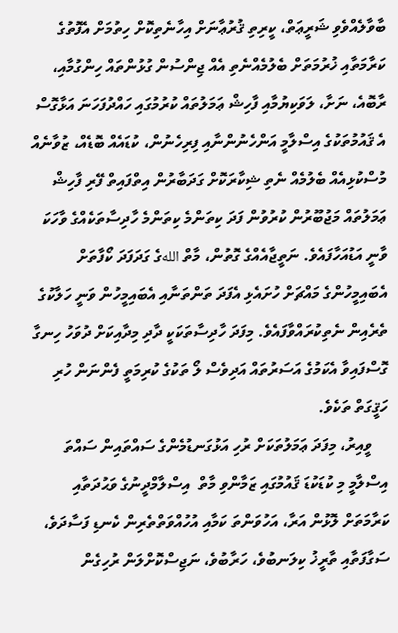ބާވާލެއްވެވި ޝަރީޢަތް، ކީރިތި ޤުރުޢާނަށް އިހާނެތިކޮށް ހިތުމަށް އެފޮތުގެ ކަރާމަތާއި ޚުރުމަތަށް ބެލުމެއްނެތި އެއް ޖިންސުން ގުޅުންތައް ހިންގުމާއި، ރާބޮއެ، ނަށާ، ލަވަކިޔުމާއި ފާހިޝް ޢަމަލުތައް ކުރުމުގައި ހައްދުފަހަނަ އަޅާގޮސް އެ ޤައުމުތަކުގެ އިސްލާމީ އަންހެނުންނާއި ފިރިހެނުން، ކުޑައެއް ބޮޑެއް، ޒުވާނެއް މުސްކުޅިއެއް ބެލުމެއް ނެތި ޝިކާރަކޮށް ގަދަބާރުން އިތްފައިތް ފޭރި ފާހިޝް ޢަމަލުތައް މަޖުބޫރުން ކުރުވުން ފަދަ ކިތަންމެ ކިތަންމެ ހާދިސާތަކެއްގެ ވާހަކަ ވާނީ އަޑުއަހާފައެވެ. ނަތީޖާއެއްގެ ގޮތުން، މާތް اللهގެ ގަދަފަދަ ކޯފާތަށް އެބައިމީހުންގެ މައްޗަށް ހުށައެޅި އެފަދަ ތަންތަނާއި އެބައިމީހުން ވަނީ ހަލާކުގެ ތެރެއިން ނެތިކުރައްވާފައެވެ. މިފަދަ ހާދިސާތަކަކީ ދާދި މިދާއިކަށް ދުވަހު ހިނގާ ގޮސްފައިވާ އެކަމުގެ އަސަރުތައް އަދިވެސް ލޯ ތަކުގެ ކުރިމަތީ ފެންނަން ހުރި ހަޤީގަތް ތަކެވެ.
    ވީއިރު، މިފަދަ ޢަމަލުތަކަށް ރުހި އަޅުގަނޑުމެންގެ ސައްތައިން ސައްތަ އިސްލާމީ މި ކުޑަކުޑަ ޤައުމުގައި ޒަމާންވި މާތް  އިސްލާމްދީނުގެ ވަޙުދަތާއި ކަރާމަތަށް ލޮޅުން އަރާ، އަހުވަންތަ ކަމާއި އުހުއްވަތްތެރިން ކެނޑި ފަސާދަވެ، ސަގާފަތާއި ތާރީޚު ކިލަނބުވެ، ހަރާބުވެ، ނަޖިސްކޮށްލަން ރުހިގެން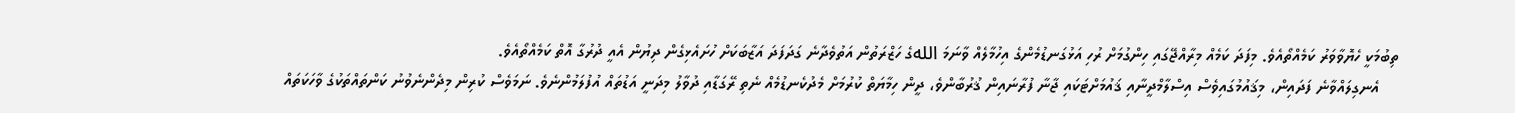ތިބުމަކީ ހެޔޮވާވަރު ކަމެއްތޯއެވެ. މިފަދަ ކަމެއް މިރާއްޖޭގައި ހިންގުމަށް ރުހި އަޅުގަނޑުމެންގެ އިހުމާލެއް ވާނަމަ اللهގެ ހަޒްރަތުން އަތުވެދާނެ ގަދަފަދަ އަޒާބަކަށް ހުށައެޅިގެން ދިޔުން އެއީ ދުރުގާ އޮތް ކަމެއްތޯއެވެ.
    އެނގިލައްވާނެ ފަދައިން، މިޤައުމުގައިވެސް އިސްލާމްދީނާއި ޤައުމަށްޓަކައި ޖާނާ ފުރާނައިން ޤުރުބާންވެ، ދީން ހިމާޔަތް ކުރުމަށް މެދުކެނޑުމެއް ނެތި ރޭގަޑާއި ދުވާލު މިދަނީ އަޑުތައް އުފުލަމުންނެވެ. ނަމަވެސް ކުރިން މިދެންނެވުނު ކަންތައްތަކުގެ ވާހަކަތައް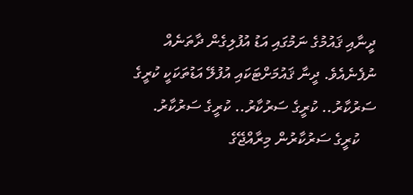ދީނާއި ޤައުމުގެ ނަމުގައި އަޑު އުފުލިގެން ދާތަނެއް ނުފެނެއެވެ. ދީނާ ޤައުމަށްޓަކައި އުފުލޭ އަޑުތަކަކީ ކުރީގެ ސަރުކާރު.. ކުރީގެ ސަރުކާރު.. ކުރީގެ ސަރުކާރު.
    ކުރީގެ ސަރުކާރުން މިރާއްޖޭގެ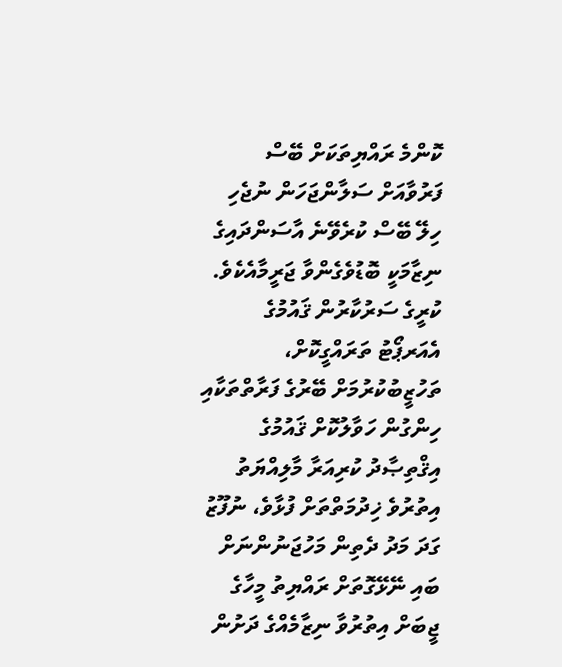ކޮންމެ ރައްޔިތަކަށް ބޭސް ފަރުވާއަށް ސަލާންޖަހަން ނުޖެހި ހިލޭ ބޭސް ކުރެވޭނެ އާސަންދައިގެ ނިޒާމަކީ ބޮޑުވެގެންވާ ޖަރީމާއެކެވެ. ކުރީގެ ސަރުކާރުން ޤައުމުގެ އެއަރޕޯޓު ތަރައްގީކޮށް، ތަހުޒީބުކުރުމަށް ބޭރުގެ ފަރާތްތަކާއި ހިންގުން ހަވާލުކޮށް ޤައުމުގެ އިޤްތިޞާދު ކުރިއަރާ މާލިއްޔަތު އިތުރުވެ ޚިދުމަތްތަށް ފުޅާވެ، ނުފޫޒު ގަދަ މަދު ދެތިން މަހުޖަނުންނަށް ބައި ނޭޅޭގޮތަށް ރައްޔިތު މީހާގެ ޖީބަށް އިތުރުވާ ނިޒާމެއްގެ ދަށުން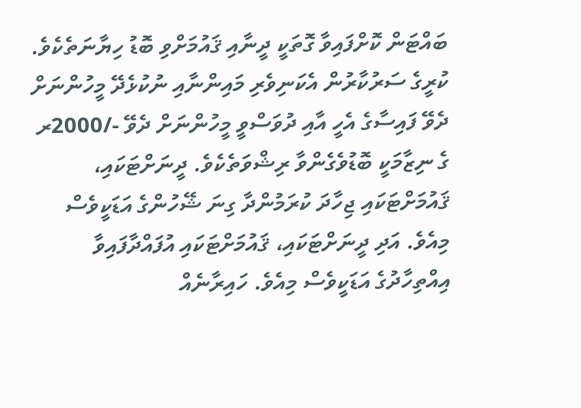ބައްޓަން ކޮށްފައިވާ ގޮތަކީ ދީނާއި ޤައުމަށްވި ބޮޑު ހިޔާނަތެކެވެ. ކުރީގެ ސަރުކާރުން އެކަނިވެރި މައިންނާއި ނުކުޅެދޭ މީހުންނަށް ދެވޭ ފައިސާގެ އެހީ އާއި ދުވަސްވީ މީހުންނަށް ދެވޭ -/2000ރ ގެ ނިޒާމަކީ ބޮޑުވެގެންވާ ރިޝްވަތެކެވެ. ދީނަށްޓަކައި، ޤައުމަށްޓަކައި ޖިހާދަ ކުރަމުންދާ ގިނަ ޝޭހުންގެ އަޑަކީވެސް މިއެވެ. އަދި ދީނަށްޓަކައި، ޤައުމަށްޓަކައި އުފައްދާފައިވާ އިއްތިހާދުގެ އަޑަކީވެސް މިއެވެ. ހައިރާނެއް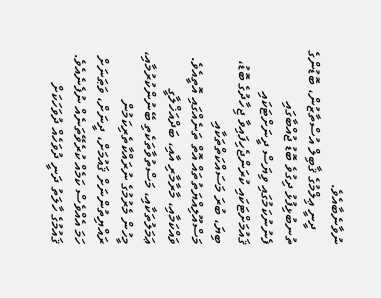ނުވާނެބާއެވެ.
    ދީނީ ޢިލްމުގެ ޤާބިލް އުސްތާޒުން، ބޮޑުންގެ ތުނބުޅިފުޅު ދިގުވެ ބޮޑު ޖުއްބާގައި ފެނުނުކަމުގައި ވިޔަސް ދީނަށްޓަކައި ޤައުމަށްޓަކައި ކުރަންޖެހިފައިވާ ޖިހާދުގެ ބޮޑު، ބިޔަ، ބުރަ މަސައްކަތްތަކާއި މަސްއޫލިއްޔަތުތައް އޮތް ތަނެއްގައި އޮތީއެވެ. ވައްކަމާއި، މާރާމާރި އާއި، ބަދްއަޚްލާގީ ޢަމަލުތަކާއި، މަސްތުވާތަކެތި ބޭނުންކުރުމާއި، މީހުން މެރުމުގެ ނުރައްކާތެރިކަމުން ރައްޔިތުންނަށް ޤައުމަށް، ދީނަށް، ވަޠަނަށް ހަމަ އެއްވެސް ކަމެއް ކުރެވޭތަނެއް ނުފެނެއެވެ. ޤައުމުގެ ހާލަތު ދަނީ ދުވަހެއް ދުވަހަކަށް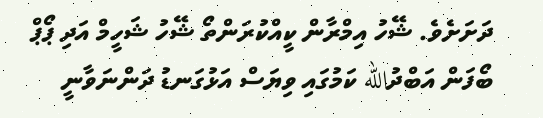ދަށަށެވެ. ޝޭހު އިމްރާން ކީއްކުރަންތޯ ޝޭހު ޝަހީމް އަދި ޕޯޕް ބޯފަން އަބްދުالله ކަމުގައި ވިޔަސް އަޅުގަނޑު ދަންނަވާނީ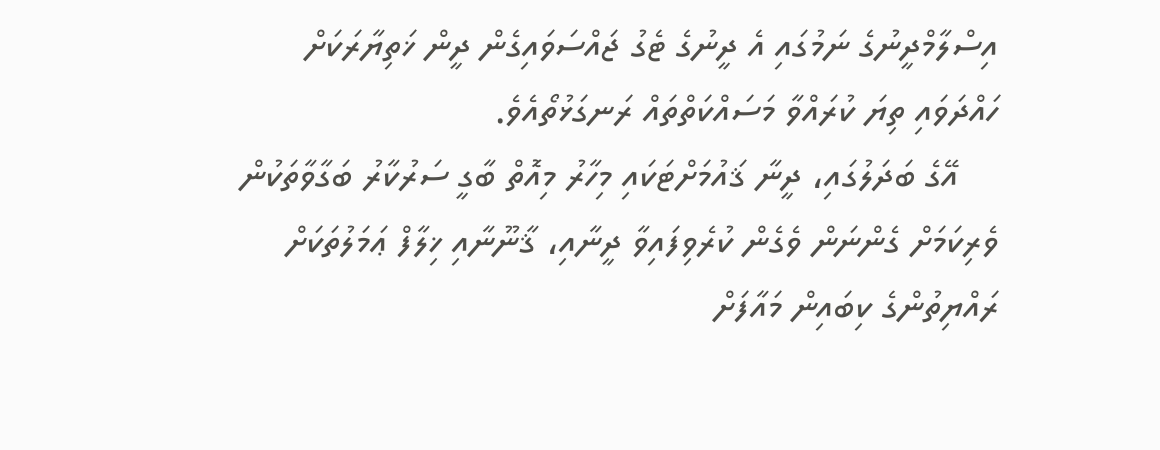އިސްލާމްދީނުގެ ނަމުގައި އެ ދީނުގެ ޓެގު ޖައްސަވައިގެން ދީން ޚަތިޔާރަކަށް ހައްދަވައި ތިޔަ ކުރައްވާ މަސައްކަތްތައް ރަނގަޅުތޯއެވެ.
    އޭގެ ބަދަލުގައި، ދީނާ ޤައުމަށްޓަކައި މިހާރު މިއޮތް ބާގީ ސަރުކާރު ބަގާވާތަކުން ވެރިކަމަށް ގެންނަން ވެގެން ކުރެވިފައިވާ ދީނާއި، ޤާނޫނާއި ޚިލާފް ޢަމަލުތަކަށް ރައްޔިތުންގެ ކިބައިން މައާފަށް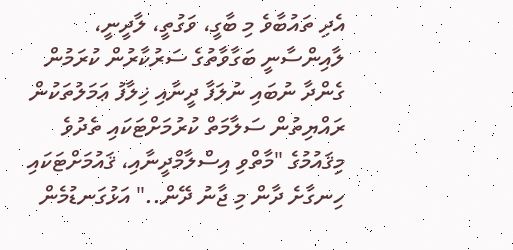އެދި ތައުބާވެ މި ބާގީ، ވަގުތީ، ލާދީނީ، ލާއިންސާނީ ބަގާވާތުގެ ސަރުކާރުން ކުރަމުން ގެންދާ ނުބައި ނުލަފާ ދީނާއި ޚިލާފު ޢަމަލުތަކުން ރައްޔިތުން ސަލާމަތް ކުރުމަށްޓަކައި ތެދުވެ މިޤައުމުގެ "މާތްވި އިސްލާމްދީނާއި، ޤައުމަށްޓަކައި ހިނގާށެ ދާން މި ޖާނު ދޭން.." އަޅުގަނޑުމެން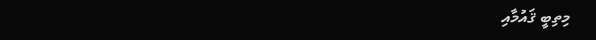މިތިބީ ޤައުމާއި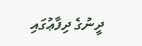ދީނުގެ ދިފާޢުގައި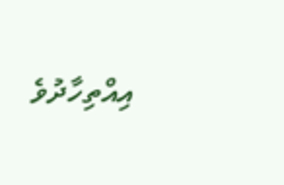އިއްތިހާދުވެ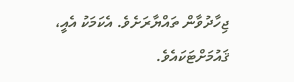ޖިހާދުވާން ތައްޔާރަށެވެ. އެކަމަކު އެއީ، ޤައުމަށްޓަކައެވެ.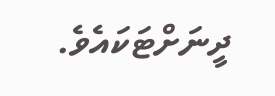ދީނަށްޓަކައެވެ.